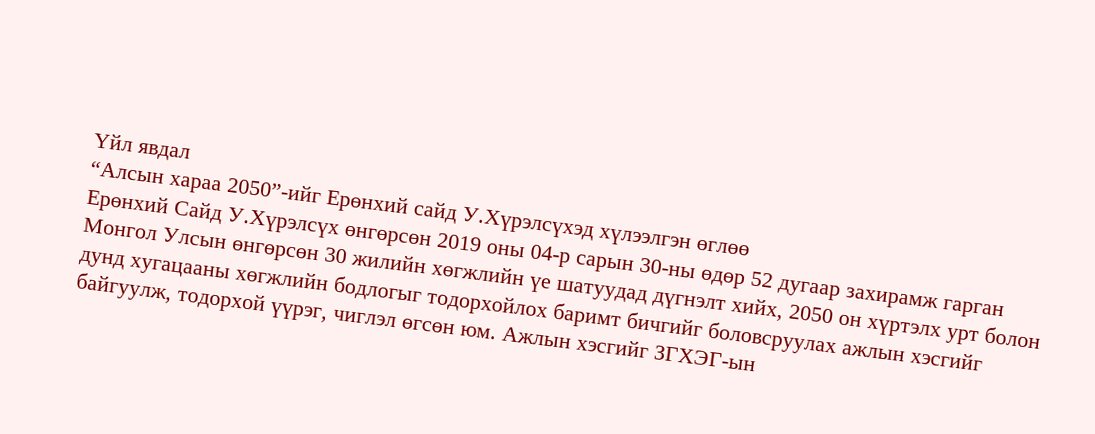Үйл явдал
“Алсын хараа 2050”-ийг Ерөнхий сайд У.Хүрэлсүхэд хүлээлгэн өглөө
Ерөнхий Сайд У.Хүрэлсүх өнгөрсөн 2019 оны 04-р сарын 30-ны өдөр 52 дугаар захирамж гарган Монгол Улсын өнгөрсөн 30 жилийн хөгжлийн үе шатуудад дүгнэлт хийх, 2050 он хүртэлх урт болон дунд хугацааны хөгжлийн бодлогыг тодорхойлох баримт бичгийг боловсруулах ажлын хэсгийг байгуулж, тодорхой үүрэг, чиглэл өгсөн юм. Ажлын хэсгийг ЗГХЭГ-ын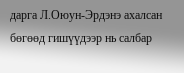дарга Л.Оюун-Эрдэнэ ахалсан бөгөөд гишүүдээр нь салбар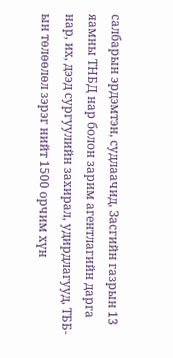салбарын эрдэмтэн, судлаачид, Засгийн газрын 13 яамны ТНБД нар болон зарим агентлагийн дарга нар, их, дээд сургуулийн захирал, удирдлагууд, ТББ-ын төлөөлөл зэрэг нийт 1500 орчим хүн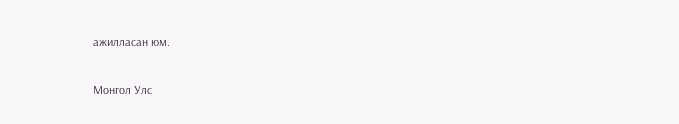ажилласан юм.

Монгол Улс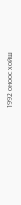1992 оноос хойш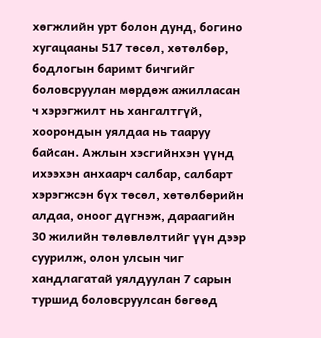хөгжлийн урт болон дунд, богино хугацааны 517 төсөл, хөтөлбөр, бодлогын баримт бичгийг боловсруулан мөрдөж ажилласан ч хэрэгжилт нь хангалтгүй, хоорондын уялдаа нь тааруу байсан. Ажлын хэсгийнхэн үүнд ихээхэн анхаарч салбар, салбарт хэрэгжсэн бүх төсөл, хөтөлбөрийн алдаа, оноог дүгнэж, дараагийн 30 жилийн төлөвлөлтийг үүн дээр суурилж, олон улсын чиг хандлагатай уялдуулан 7 сарын туршид боловсруулсан бөгөөд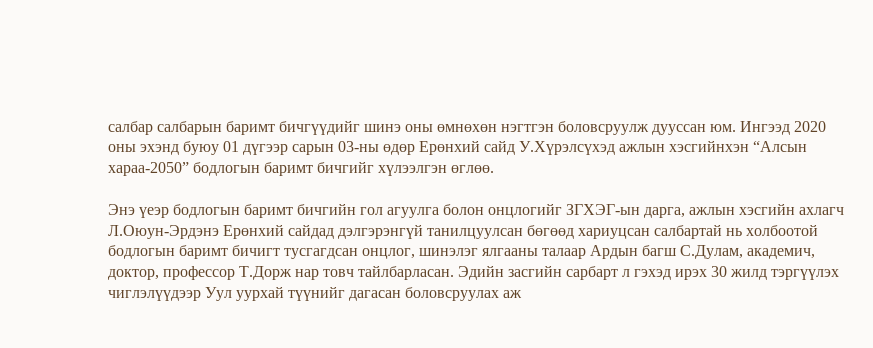салбар салбарын баримт бичгүүдийг шинэ оны өмнөхөн нэгтгэн боловсруулж дууссан юм. Ингээд 2020 оны эхэнд буюу 01 дүгээр сарын 03-ны өдөр Ерөнхий сайд У.Хүрэлсүхэд ажлын хэсгийнхэн “Алсын хараа-2050” бодлогын баримт бичгийг хүлээлгэн өглөө.

Энэ үеэр бодлогын баримт бичгийн гол агуулга болон онцлогийг ЗГХЭГ-ын дарга, ажлын хэсгийн ахлагч Л.Оюун-Эрдэнэ Ерөнхий сайдад дэлгэрэнгүй танилцуулсан бөгөөд хариуцсан салбартай нь холбоотой бодлогын баримт бичигт тусгагдсан онцлог, шинэлэг ялгааны талаар Ардын багш С.Дулам, академич, доктор, профессор Т.Дорж нар товч тайлбарласан. Эдийн засгийн сарбарт л гэхэд ирэх 30 жилд тэргүүлэх чиглэлүүдээр Уул уурхай түүнийг дагасан боловсруулах аж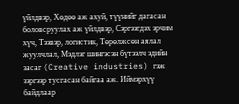үйлдвэр, Хөдөө аж ахуй, түүнийг дагасан боловсруулах аж үйлдвэр, Сэргээгдэх эрчим хүч, Тээвэр, логистик, Төрөлжсөн аялал жуулчлал, Мэдлэг шингэсэн бүтээлч эдийн засаг (Creative industries) гэж зэргээр тусгасан байгаа аж. Иймэрхүү байдлаар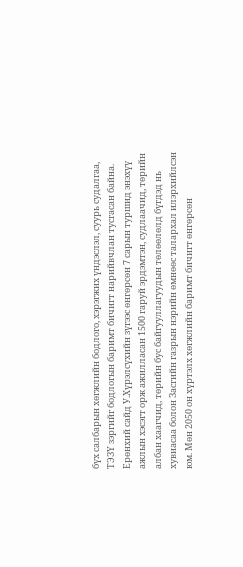бүх салбарын хөгжлийн бодлого, хэрэгжих үндэслэл, суурь судалгаа, ТЭЗҮ зэргийг бодлогын баримт бичигт нарийвчлан тусгасан байна. Ерөнхий сайд У.Хүрэлсүхийн зүгээс өнгөрсөн 7 сарын туршид энэхүү ажлын хэсэгт орж ажилласан 1500 гаруй эрдэмтэн, судлаачид, төрийн албан хаагчид, төрийн бус байгууллагуудын төлөөлөлд бүгдэд нь хувиасаа болон Засгийн газрын нэрийн өмнөөс талархал илэрхийлсэн юм. Мөн 2050 он хүртэлх хөгжлийн баримт бичигт өнгөрсөн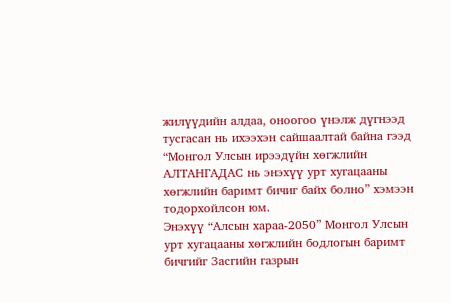жилүүдийн алдаа, оноогоо үнэлж дүгнээд тусгасан нь ихээхэн сайшаалтай байна гээд “Монгол Улсын ирээдүйн хөгжлийн АЛТАНГАДАС нь энэхүү урт хугацааны хөгжлийн баримт бичиг байх болно” хэмээн тодорхойлсон юм.
Энэхүү “Алсын хараа-2050” Монгол Улсын урт хугацааны хөгжлийн бодлогын баримт бичгийг Засгийн газрын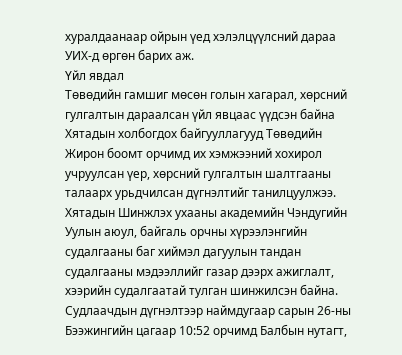хуралдаанаар ойрын үед хэлэлцүүлсний дараа УИХ-д өргөн барих аж.
Үйл явдал
Төвөдийн гамшиг мөсөн голын хагарал, хөрсний гулгалтын дараалсан үйл явцаас үүдсэн байна
Хятадын холбогдох байгууллагууд Төвөдийн Жирон боомт орчимд их хэмжээний хохирол учруулсан үер, хөрсний гулгалтын шалтгааны талаарх урьдчилсан дүгнэлтийг танилцуулжээ.
Хятадын Шинжлэх ухааны академийн Чэндугийн Уулын аюул, байгаль орчны хүрээлэнгийн судалгааны баг хиймэл дагуулын тандан судалгааны мэдээллийг газар дээрх ажиглалт, хээрийн судалгаатай тулган шинжилсэн байна.
Судлаачдын дүгнэлтээр наймдугаар сарын 26-ны Бээжингийн цагаар 10:52 орчимд Балбын нутагт,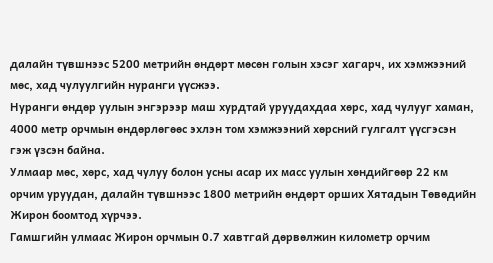далайн түвшнээс 5200 метрийн өндөрт мөсөн голын хэсэг хагарч, их хэмжээний мөс, хад чулуулгийн нуранги үүсжээ.
Нуранги өндөр уулын энгэрээр маш хурдтай уруудахдаа хөрс, хад чулууг хаман, 4000 метр орчмын өндөрлөгөөс эхлэн том хэмжээний хөрсний гулгалт үүсгэсэн гэж үзсэн байна.
Улмаар мөс, хөрс, хад чулуу болон усны асар их масс уулын хөндийгөөр 22 км орчим уруудан, далайн түвшнээс 1800 метрийн өндөрт орших Хятадын Төвөдийн Жирон боомтод хүрчээ.
Гамшгийн улмаас Жирон орчмын 0.7 хавтгай дөрвөлжин километр орчим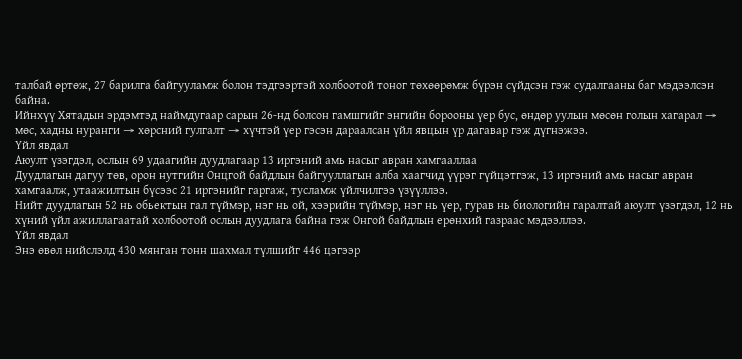талбай өртөж, 27 барилга байгууламж болон тэдгээртэй холбоотой тоног төхөөрөмж бүрэн сүйдсэн гэж судалгааны баг мэдээлсэн байна.
Ийнхүү Хятадын эрдэмтэд наймдугаар сарын 26-нд болсон гамшгийг энгийн борооны үер бус, өндөр уулын мөсөн голын хагарал → мөс, хадны нуранги → хөрсний гулгалт → хүчтэй үер гэсэн дараалсан үйл явцын үр дагавар гэж дүгнэжээ.
Үйл явдал
Аюулт үзэгдэл, ослын 69 удаагийн дуудлагаар 13 иргэний амь насыг авран хамгааллаа
Дуудлагын дагуу төв, орон нутгийн Онцгой байдлын байгууллагын алба хаагчид үүрэг гүйцэтгэж, 13 иргэний амь насыг авран хамгаалж, утаажилтын бүсээс 21 иргэнийг гаргаж, тусламж үйлчилгээ үзүүллээ.
Нийт дуудлагын 52 нь обьектын гал түймэр, нэг нь ой, хээрийн түймэр, нэг нь үер, гурав нь биологийн гаралтай аюулт үзэгдэл, 12 нь хүний үйл ажиллагаатай холбоотой ослын дуудлага байна гэж Онгой байдлын ерөнхий газраас мэдээллээ.
Үйл явдал
Энэ өвөл нийслэлд 430 мянган тонн шахмал түлшийг 446 цэгээр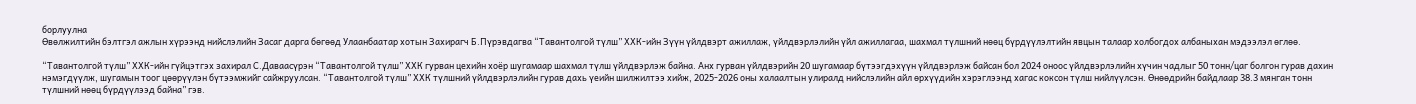борлуулна
Өвөлжилтийн бэлтгэл ажлын хүрээнд нийслэлийн Засаг дарга бөгөөд Улаанбаатар хотын Захирагч Б.Пүрэвдагва “Тавантолгой түлш” ХХК-ийн Зүүн үйлдвэрт ажиллаж, үйлдвэрлэлийн үйл ажиллагаа, шахмал түлшний нөөц бүрдүүлэлтийн явцын талаар холбогдох албаныхан мэдээлэл өглөө.

“Тавантолгой түлш” ХХК-ийн гүйцэтгэх захирал С.Даваасүрэн “Тавантолгой түлш” ХХК гурван цехийн хоёр шугамаар шахмал түлш үйлдвэрлэж байна. Анх гурван үйлдвэрийн 20 шугамаар бүтээгдэхүүн үйлдвэрлэж байсан бол 2024 оноос үйлдвэрлэлийн хүчин чадлыг 50 тонн/цаг болгон гурав дахин нэмэгдүүлж, шугамын тоог цөөрүүлэн бүтээмжийг сайжруулсан. “Тавантолгой түлш” ХХК түлшний үйлдвэрлэлийн гурав дахь үеийн шилжилтээ хийж, 2025-2026 оны халаалтын улиралд нийслэлийн айл өрхүүдийн хэрэглээнд хагас коксон түлш нийлүүлсэн. Өнөөдрийн байдлаар 38.3 мянган тонн түлшний нөөц бүрдүүлээд байна” гэв.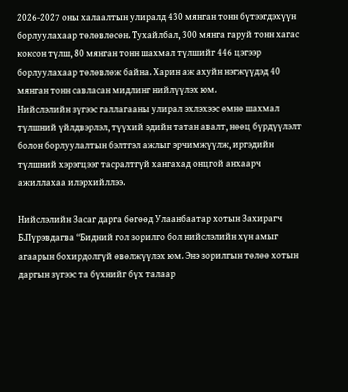2026-2027 оны халаалтын улиралд 430 мянган тонн бүтээгдэхүүн борлуулахаар төлөвлөсөн. Тухайлбал, 300 мянга гаруй тонн хагас коксон түлш, 80 мянган тонн шахмал түлшийг 446 цэгээр борлуулахаар төлөвлөж байна. Харин аж ахуйн нэгжүүдэд 40 мянган тонн савласан мидлинг нийлүүлэх юм.
Нийслэлийн зүгээс галлагааны улирал эхлэхээс өмнө шахмал түлшний үйлдвэрлэл, түүхий эдийн татан авалт, нөөц бүрдүүлэлт болон борлуулалтын бэлтгэл ажлыг эрчимжүүлж, иргэдийн түлшний хэрэгцээг тасралтгүй хангахад онцгой анхаарч ажиллахаа илэрхийллээ.

Нийслэлийн Засаг дарга бөгөөд Улаанбаатар хотын Захирагч Б.Пүрэвдагва “Бидний гол зорилго бол нийслэлийн хүн амыг агаарын бохирдолгүй өвөлжүүлэх юм. Энэ зорилгын төлөө хотын даргын зүгээс та бүхнийг бүх талаар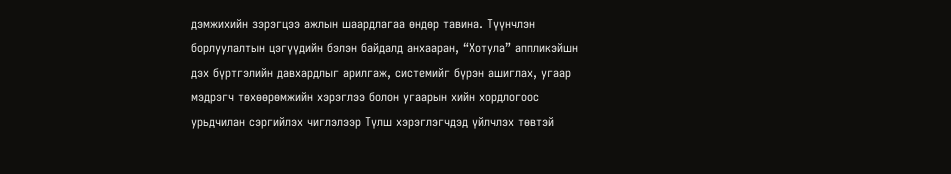дэмжихийн зэрэгцээ ажлын шаардлагаа өндөр тавина. Түүнчлэн борлуулалтын цэгүүдийн бэлэн байдалд анхааран, “Хотула” аппликэйшн дэх бүртгэлийн давхардлыг арилгаж, системийг бүрэн ашиглах, угаар мэдрэгч төхөөрөмжийн хэрэглээ болон угаарын хийн хордлогоос урьдчилан сэргийлэх чиглэлээр Түлш хэрэглэгчдэд үйлчлэх төвтэй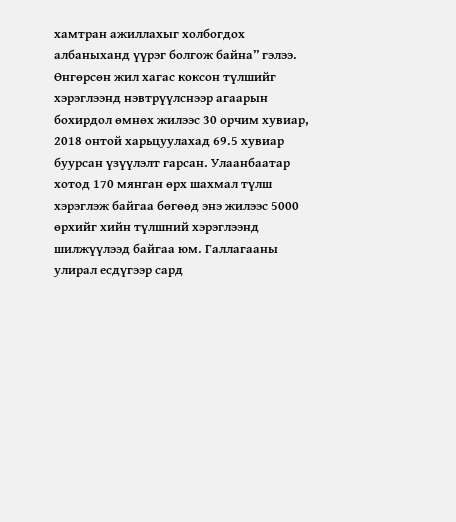хамтран ажиллахыг холбогдох албаныханд үүрэг болгож байна” гэлээ.
Өнгөрсөн жил хагас коксон түлшийг хэрэглээнд нэвтрүүлснээр агаарын бохирдол өмнөх жилээс 30 орчим хувиар, 2018 онтой харьцуулахад 69.5 хувиар буурсан үзүүлэлт гарсан. Улаанбаатар хотод 170 мянган өрх шахмал түлш хэрэглэж байгаа бөгөөд энэ жилээс 5000 өрхийг хийн түлшний хэрэглээнд шилжүүлээд байгаа юм. Галлагааны улирал есдүгээр сард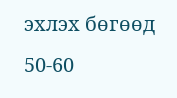эхлэх бөгөөд 50-60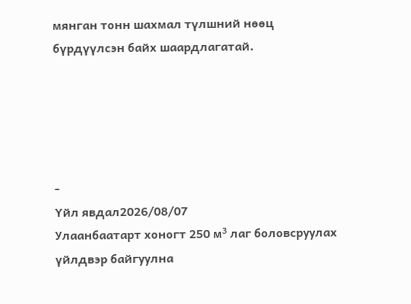мянган тонн шахмал түлшний нөөц бүрдүүлсэн байх шаардлагатай.





-
Үйл явдал2026/08/07
Улаанбаатарт хоногт 250 м³ лаг боловсруулах үйлдвэр байгуулна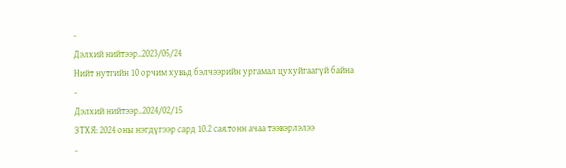-
Дэлхий нийтээр..2023/05/24
Нийт нутгийн 10 орчим хувьд бэлчээрийн ургамал цухуйгаагүй байна
-
Дэлхий нийтээр..2024/02/15
ЗТХЯ: 2024 оны нэгдүгээр сард 10.2 сая.тонн ачаа тээвэрлэлээ
-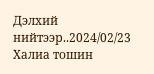Дэлхий нийтээр..2024/02/23
Халиа тошин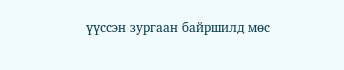үүссэн зургаан байршилд мөс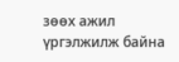зөөх ажил үргэлжилж байна